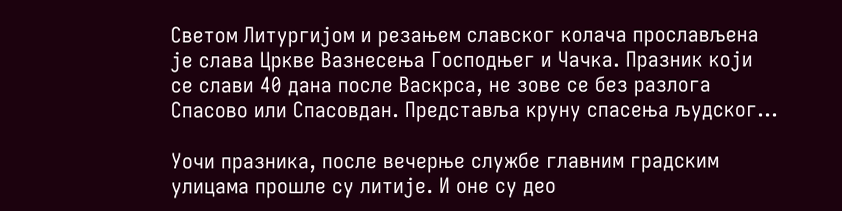Светом Литургијом и резањем славског колача прослављена је слава Цркве Вазнесења Господњег и Чачка. Празник који се слави 40 дана после Васкрса, не зове се без разлога Спасово или Спасовдан. Представља круну спасења људског…

Уочи празника, после вечерње службе главним градским улицама прошле су литије. И оне су део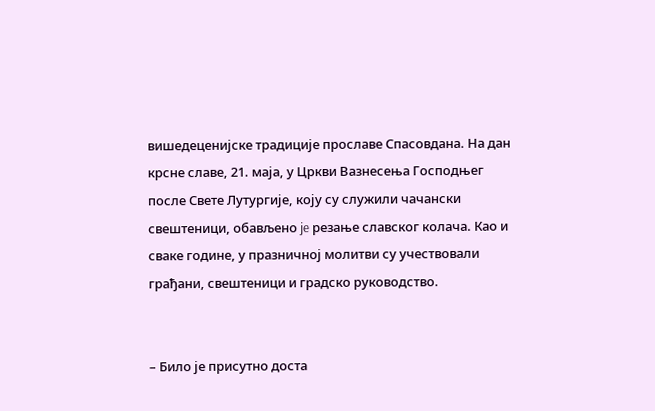вишедеценијске традиције прославе Спасовдана. На дан крсне славе, 21. маја, у Цркви Вазнесења Господњег после Свете Лутургије, коју су служили чачански свештеници, обављено je резање славског колача. Као и сваке године, у празничној молитви су учествовали грађани, свештеници и градско руководство.


– Било је присутно доста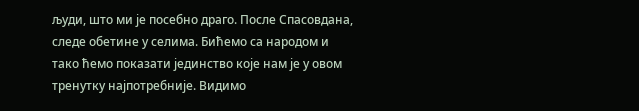људи, што ми је посебно драго. После Спасовдана, следе обетине у селима. Бићемо са народом и тако ћемо показати јединство које нам је у овом тренутку најпотребније. Видимо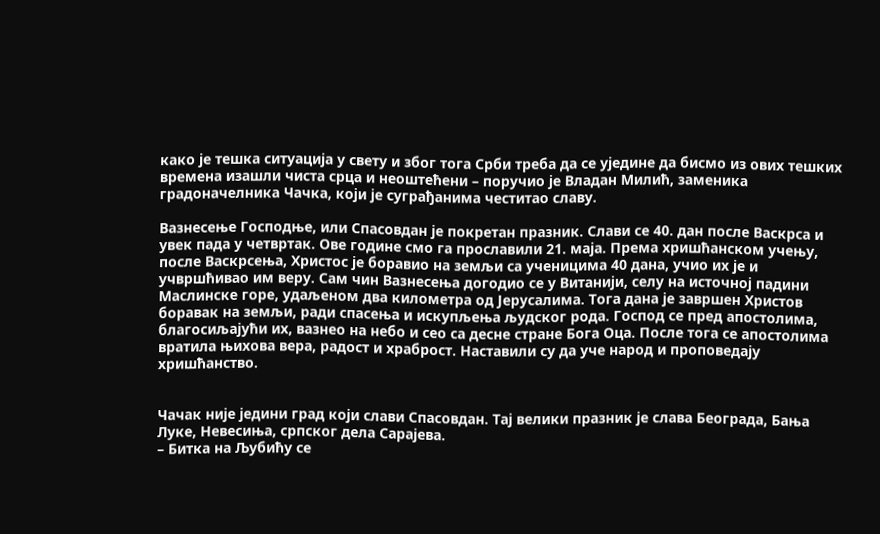како је тешка ситуација у свету и због тога Срби треба да се уједине да бисмо из ових тешких времена изашли чиста срца и неоштећени – поручио је Владан Милић, заменика градоначелника Чачка, који је суграђанима честитао славу.

Вазнесење Господње, или Спасовдан је покретан празник. Слави се 40. дан после Васкрса и увек пада у четвртак. Ове године смо га прославили 21. маја. Према хришћанском учењу, после Васкрсења, Христос је боравио на земљи са ученицима 40 дана, учио их је и учвршћивао им веру. Сам чин Вазнесења догодио се у Витанији, селу на источној падини Маслинске горе, удаљеном два километра од Јерусалима. Тога дана је завршен Христов боравак на земљи, ради спасења и искупљења људског рода. Господ се пред апостолима, благосиљајући их, вазнео на небо и сео са десне стране Бога Оца. После тога се апостолима вратила њихова вера, радост и храброст. Наставили су да уче народ и проповедају хришћанство.


Чачак није једини град који слави Спасовдан. Тај велики празник је слава Београда, Бања Луке, Невесиња, српског дела Сарајева.
– Битка на Љубићу се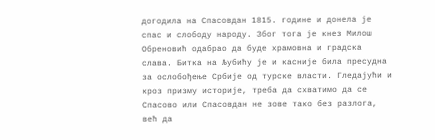догодила на Спасовдан 1815. године и донела је спас и слободу народу. Због тога је кнез Милош Обреновић одабрао да буде храмовна и градска слава. Битка на Љубићу је и касније била пресудна за ослобођење Србије од турске власти. Гледајући и кроз призму историје, треба да схватимо да се Спасово или Спасовдан не зове тако без разлога, већ да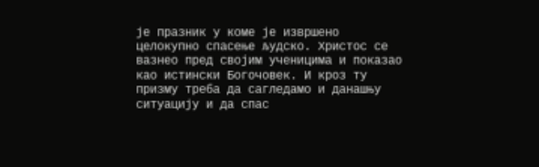је празник у коме је извршено целокупно спасење људско. Христос се вазнео пред својим ученицима и показао као истински Богочовек. И кроз ту призму треба да сагледамо и данашњу ситуацију и да спас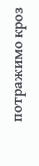потражимо кроз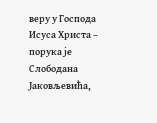веру у Господа Исуса Христа – порука је Слободана Јаковљевића,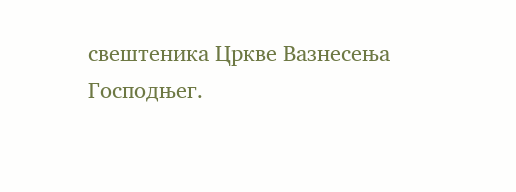свештеника Цркве Вазнесења Господњег.